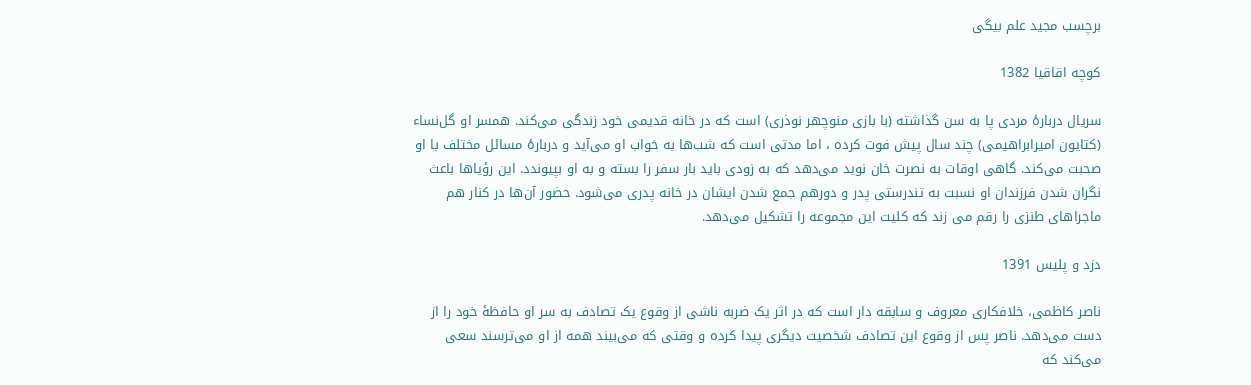برچسب مجید علم بیگی

کوچه اقاقیا 1382

سریال دربارهٔ مردی پا به سن گذاشته (با بازی منوچهر نوذری) است که در خانه قدیمی خود زندگی می‌کند. همسر او گل‌نساء (کتایون امیرابراهیمی) چند سال پیش فوت کرده‌ ، اما مدتی است که شب‌ها به خواب او می‌آید و دربارهٔ مسائل مختلف با او صحبت می‌کند. گاهی اوقات به نصرت خان نوید می‌دهد که به زودی باید بار سفر را بسته و به او بپیوندد. این رؤیاها باعث نگران شدن فرزندان او نسبت به تندرستی پدر و دورهم جمع شدن ایشان در خانه پدری می‌شود. حضور آن‌ها در کنار هم ماجراهای طنزی را رقم می زند که کلیت این مجموعه را تشکیل می‌دهد.

دزد و پلیس 1391

ناصر کاظمی، خلافکاری معروف و سابقه دار است که در اثر یک ضربه ناشی از وقوع یک تصادف به سر او حافظهٔ خود را از دست می‌دهد. ناصر پس از وقوع این تصادف شخصیت دیگری پیدا کرده و وقتی که می‌بیند همه از او می‌ترسند سعی می‌کند که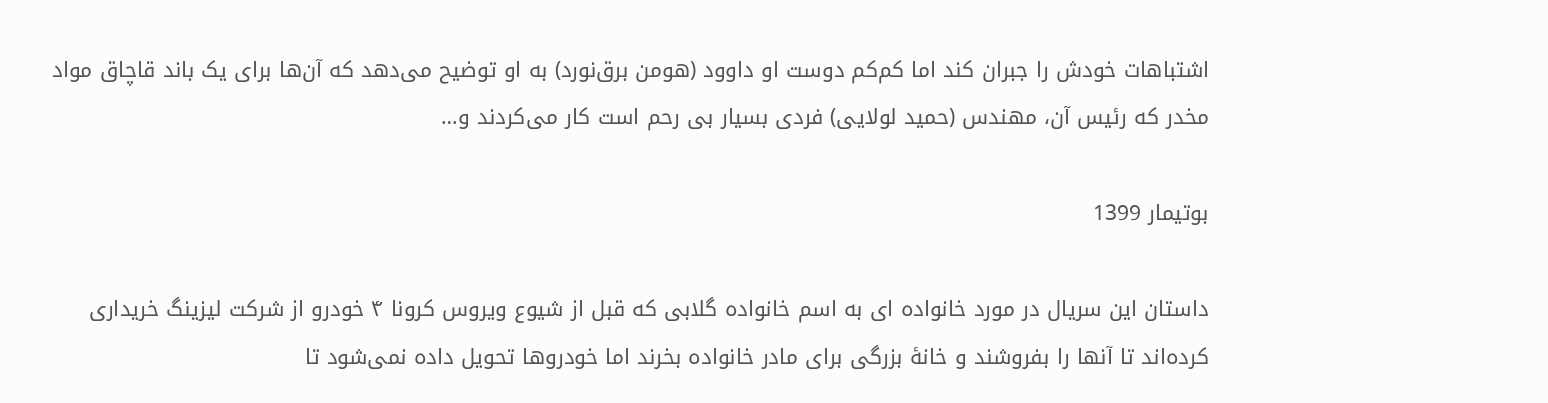اشتباهات خودش را جبران کند اما کم‌کم دوست او داوود (هومن برق‌نورد) به او توضیح می‌دهد که آن‌ها برای یک باند قاچاق مواد مخدر که رئیس آن، مهندس (حمید لولایی) فردی بسیار بی رحم است کار می‌کردند و…

بوتیمار 1399

داستان این سریال در مورد خانواده ای به اسم خانواده گلابی که قبل از شیوع ویروس کرونا ۴ خودرو از شرکت لیزینگ خریداری کرده‌اند تا آنها را بفروشند و خانهٔ بزرگی برای مادر خانواده بخرند اما خودروها تحویل داده نمی‌شود تا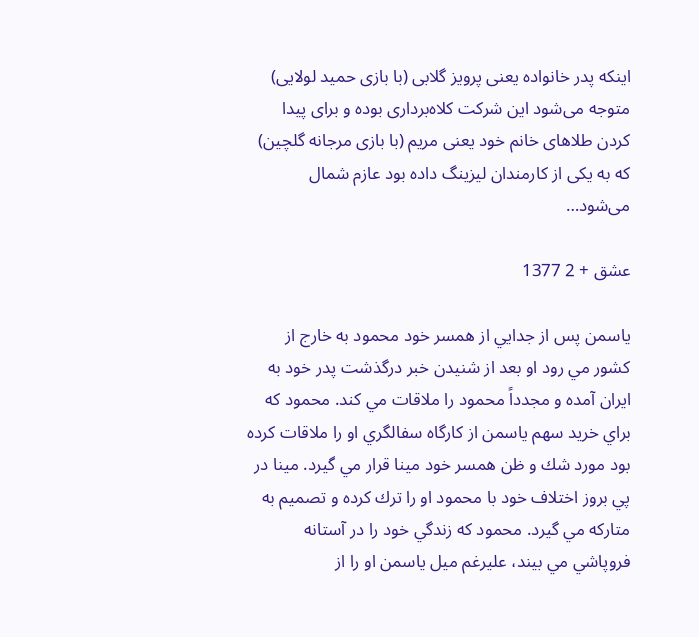اینکه پدر خانواده یعنی پرویز گلابی (با بازی حمید لولایی) متوجه می‌شود این شرکت کلاه‌برداری بوده و برای پیدا کردن طلاهای خانم خود یعنی مریم (با بازی مرجانه گلچین) که به یکی از کارمندان لیزینگ داده بود عازم شمال می‌شود…

عشق + 2 1377

ياسمن پس از جدايي از همسر خود محمود به خارج از كشور مي رود او بعد از شنيدن خبر درگذشت پدر خود به ايران آمده و مجدداً محمود را ملاقات مي كند. محمود كه براي خريد سهم ياسمن از كارگاه سفالگري او را ملاقات كرده بود مورد شك و ظن همسر خود مينا قرار مي گيرد. مينا در پي بروز اختلاف خود با محمود او را ترك كرده و تصميم به متاركه مي گيرد. محمود كه زندگي خود را در آستانه فروپاشي مي بيند، عليرغم ميل ياسمن او را از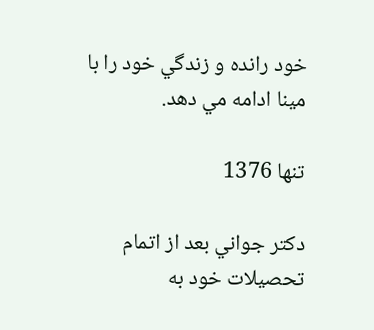خود رانده و زندگي خود را با مينا ادامه مي دهد.

تنها 1376

دكتر جواني بعد از اتمام تحصيلات خود به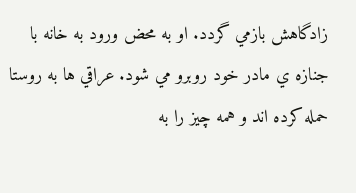زادگاهش بازمي گردد. او به محض ورود به خانه با جنازه ي مادر خود روبرو مي شود. عراقي ها به روستا حمله كرده اند و همه چيز را به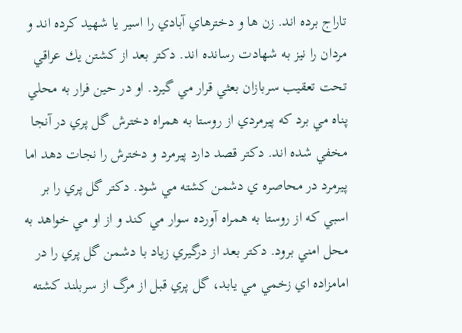تاراج برده اند. زن ها و دخترهاي آبادي را اسير يا شهيد كرده اند و مردان را نيز به شهادت رسانده اند. دكتر بعد از كشتن يك عراقي تحت تعقيب سربازان بعثي قرار مي گيرد. او در حين فرار به محلي پناه مي برد كه پيرمردي از روستا به همراه دخترش گل پري در آنجا مخفي شده اند. دكتر قصد دارد پيرمرد و دخترش را نجات دهد اما پيرمرد در محاصره ي دشمن كشته مي شود. دكتر گل پري را بر اسبي كه از روستا به همراه آورده سوار مي كند و از او مي خواهد به محل امني برود. دكتر بعد از درگيري زياد با دشمن گل پري را در امامزاده اي زخمي مي يابد، گل پري قبل از مرگ از سربلند كشته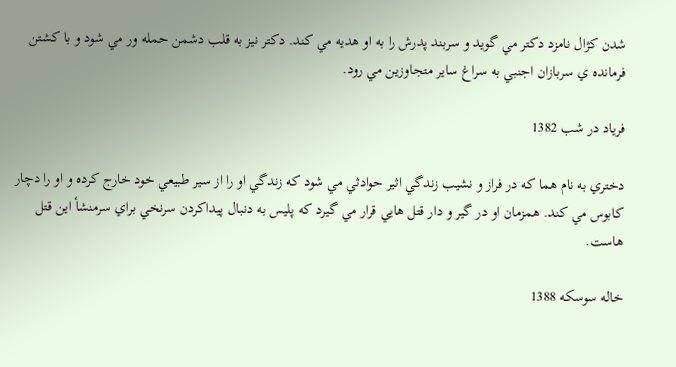شدن كژال نامزد دكتر مي گويد و سربند پدرش را به او هديه مي كند. دكتر نيز به قلب دشمن حمله ور مي شود و با كشتن فرمانده ي سربازان اجنبي به سراغ ساير متجاوزين مي رود.

فریاد در شب 1382

دختري به نام هما كه در فراز و نشيب زندگي اثير حوادثي مي شود كه زندگي او را از سير طبيعي خود خارج كرده و او را دچار كابوس مي كند. همزمان او در گير و دار قتل هايي قرار مي گيرد كه پليس به دنبال پيداكردن سرنخي براي سرمنشأ اين قتل هاست.

خاله سوسکه 1388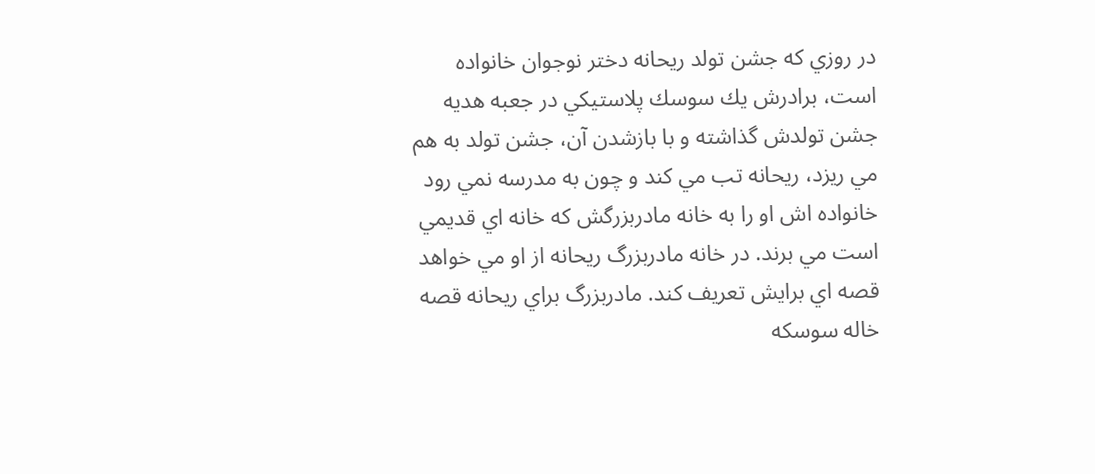در روزي كه جشن تولد ريحانه دختر نوجوان خانواده است، برادرش يك سوسك پلاستيكي در جعبه هديه جشن تولدش گذاشته و با بازشدن آن، جشن تولد به هم مي ريزد، ريحانه تب مي كند و چون به مدرسه نمي رود خانواده اش او را به خانه مادربزرگش كه خانه اي قديمي است مي برند. در خانه مادربزرگ ريحانه از او مي خواهد قصه اي برايش تعريف كند. مادربزرگ براي ريحانه قصه خاله سوسكه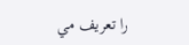را تعريف مي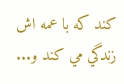كند كه با عمه اش زندگي مي كند و...